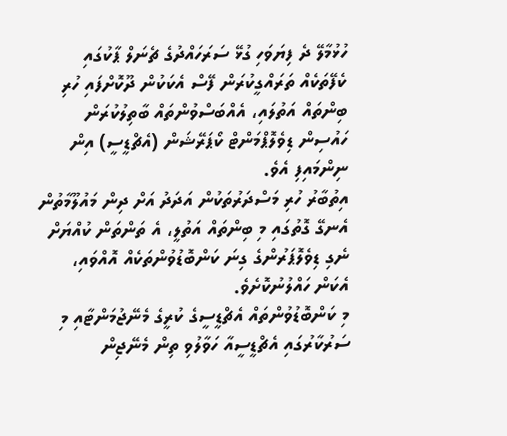ހުޅުމާލޭ ދެ ފިޔަވަހި ގުޅޭ ސަރަހައްދުގެ ޗެނަލް ޕާކުގައި ކެފޭތަކެއް ތަރައްގީކުރަން ފޭސް އެކަކުން ދޫކޮށްފައި ހުރި ބިންތައް އަތުލައި، އެއްބަސްވުންތައް ބާތިލުކުރަން ހައުސިން ޑިވެލޮޕްމަންޓް ކޯޕަރޭޝަން (އެޗްޑީސީ) އިން ނިންމައިފި އެވެ.
އިތުބާރު ހުރި މަސްދަރުތަކުން އަދަދު އަށް ދިން މައުލޫމާތުން އެނގޭ ގޮތުގައި މި ބިންތައް އަތުލީ، އެ ތަންތަން ކުއްޔަށް ނެގި ޑިވެލޮޕަރުންގެ ގިނަ ކަންބޮޑުވުންތަކެއް އޮއްވައި، އެކަން ހައްލުނުކޮށެވެ.
މި ކަންބޮޑުވުންތައް އެޗްޑީސީގެ ކުރީގެ މެނޭޖުމަންޓާއި މި ސަރުކާރުގައި އެޗްޑީސީއާ ހަވާލުވި ތިން މެނޭޖިން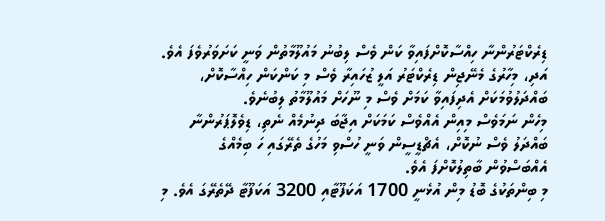ޑިރެކްޓަރުންނާ ހިއްސާކޮށްފައިވާ ކަން ވެސް ލިބުނު މައުލޫމާތުން ވަނީ ކަށަވަރުވެފަ އެވެ. އަދި، މިހާރުގެ މެނޭޖިން ޑިރެކްޓަރު އަލީ ޒުހައިރާ ވެސް މި ކަންކަން ހިއްސާކޮށް، ބައްދަލުވުމަކަށް އެދިފައިވާ ކަމަށް ވެސް މި ނޫހަށް މައުލޫމާތު ލިބުނެވެ.
މިހެން ނަމަވެސް މިއިން އެއްވެސް ކަމަކަށް އިޖާބަ ދިނުމެއް ނެތި، ޑިވެލޮޕަރުންނާ ބައްދަލު ވެސް ނުކޮށް، އެޗްޑީސީން ވަނީ ހުސްވި މަހުގެ ތެރޭގައި ހަ ބިމެއްގެ އެއްބަސްވުން ބާތިލުކޮށްފަ އެވެ.
މި ބިންތަކުގެ ބޮޑު މިން އުޅެނީ 1700 އަކަފޫޓާއި 3200 އަކަފޫޓާ ދޭތެރޭގަ އެވެ. މި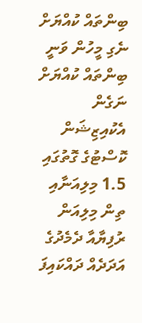ބިންތައް ކުއްޔަށް ނެގި މީހުން ވަނީ ބިންތައް ކުއްޔަށް ނަގެން އެކުއިޒިޝަން ކޮސްޓުގެ ގޮތުގައި 1.5 މިލިއަނާއި ތިން މިލިއަން ރުފިޔާއާ ދެމެދުގެ އަދަދެއް ދައްކައިފަ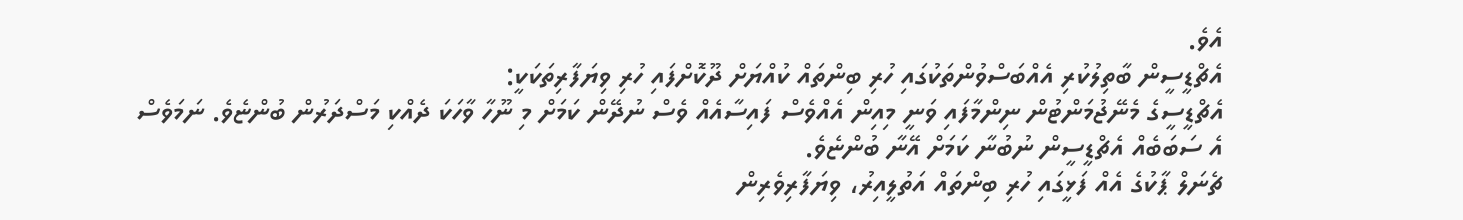އެވެ.
އެޗްޑީސީން ބާތިލުކުރި އެއްބަސްވުންތަކުގައި ހުރި ބިންތައް ކުއްޔަށް ދޫކޮށްފައި ހުރި ވިޔަފާރިތަކަކީ:
އެޗްޑީސީގެ މެނޭޖުމަންޓުން ނިންމާފައި ވަނީ މިއިން އެއްވެސް ފައިސާއެއް ވެސް ނުދޭން ކަމަށް މި ނޫހާ ވާހަކަ ދެއްކި މަސްދަރުން ބުންޏެވެ. ނަމަވެސް އެ ސަބަބެއް އެޗްޑީސީން ނުބުނާ ކަމަށް އޭނާ ބުންޏެވެ.
ޗެނަލް ޕާކުގެ އެއް ފަޅީގައި ހުރި ބިންތައް އަތުލީއިރު، ވިޔަފާރިވެރިން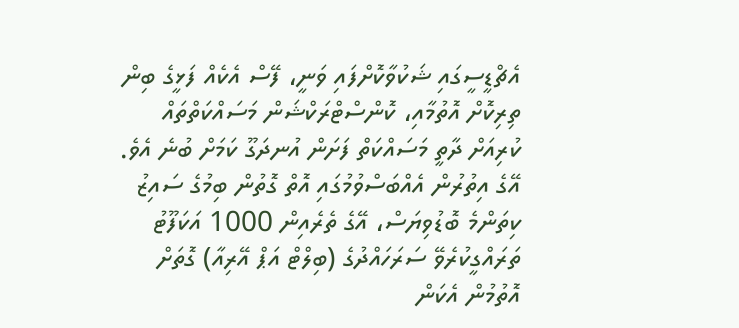އެޗްޑީސީގައި ޝަކުވާކޮށްފައި ވަނީ، ފޭސް އެކެއް ފަޅީގެ ބިން ތިރިކޮށް އޮތުމާއި، ކޮންސްޓްރަކްޝަން މަސައްކަތްތައް ކުރިއަށް ދާތީ މަސައްކަތް ފަށަން އުނދަގޫ ކަމަށް ބުނެ އެވެ.
އޭގެ އިތުރުން އެއްބަސްވުމުގައި އޮތް ގޮތުން ބިމުގެ ސައިޒު ކިތަންމެ ބޮޑުވިޔަސް، އޭގެ ތެރެއިން 1000 އަކަފޫޓު ތަރައްގީކުރެވޭ ސަރަހައްދުގެ (ބިލްޓް އަޕް އޭރިއާ) ގޮތަށް އޮތުމުން އެކަން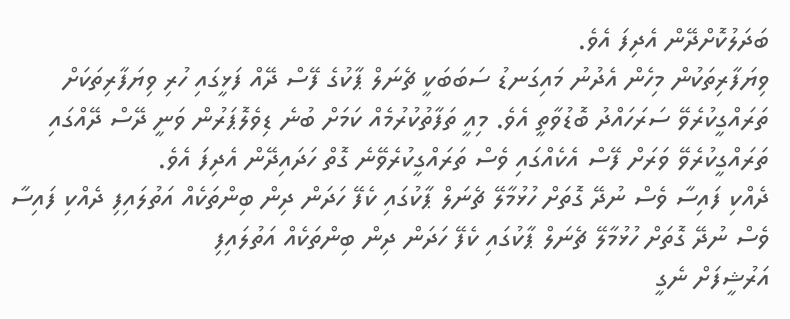ބަދަލުކޮށްދޭން އެދިފަ އެވެ.
ވިޔަފާރިތަކުން މިހެން އެދުނު މައިގަނޑު ސަބަބަކީ ޗެނަލް ޕާކުގެ ފޭސް ދޭއް ފަޅީގައި ހުރި ވިޔަފާރިތަކަށް ތަރައްގީކުރެވޭ ސަރަހައްދު ބޮޑުވާތީ އެވެ. މިއީ ތަފާތުކުރުމެއް ކަމަށް ބުނެ ޑިވެލޮޕަރުން ވަނީ ދޭސް ދޭއްގައި ތަރައްގީކުރެވޭ ވަރަށް ފޭސް އެކެއްގައި ވެސް ތަރައްގީކުރެވޭނެ ގޮތް ހަދައިދޭން އެދިފަ އެވެ.
ދެއްކި ފައިސާ ވެސް ނުދޭ ގޮތަށް ހުޅުމާލޭ ޗެނަލް ޕާކުގައި ކެފޭ ހަދަން ދިން ބިންތަކެއް އަތުލައިފި ދެއްކި ފައިސާ ވެސް ނުދޭ ގޮތަށް ހުޅުމާލޭ ޗެނަލް ޕާކުގައި ކެފޭ ހަދަން ދިން ބިންތަކެއް އަތުލައިފި
އަރުޝީފަށް ނެގީ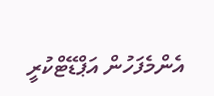އެންމެފަހުން އަޕްޑޭޓްކުރީ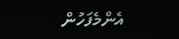އެންމެފަހުން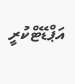އަޕްޑޭޓްކުރީ